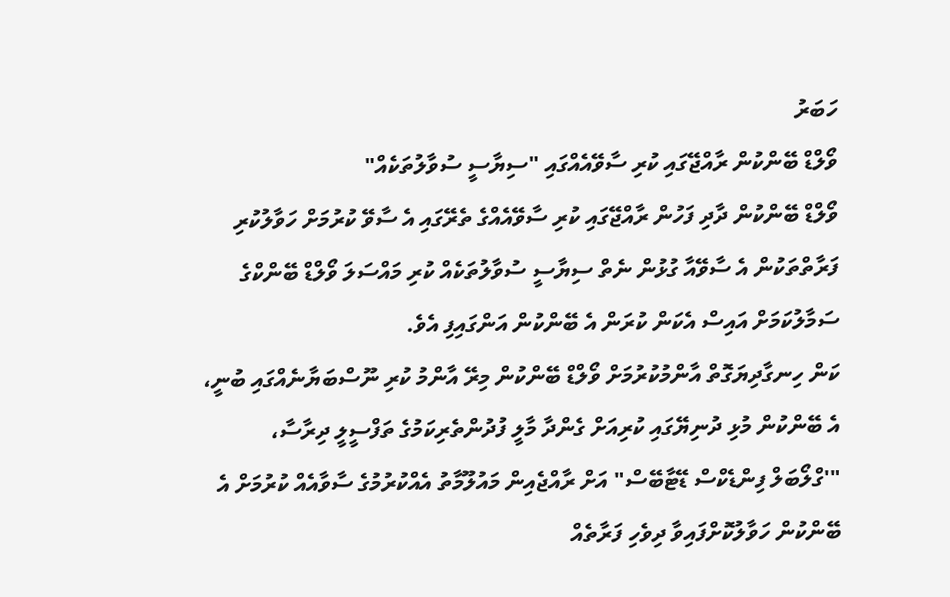ހަބަރު
ވޯލްޑް ބޭންކުން ރާއްޖޭގައި ކުރި ސާވޭއެއްގައި "ސިޔާސީ ސުވާލުތަކެއް"
ވޯލްޑް ބޭންކުން ދާދި ފަހުން ރާއްޖޭގައި ކުރި ސާވޭއެއްގެ ތެރޭގައި އެ ސާވޭ ކުރުމަށް ހަވާލުކުރި ފަރާތްތަކުން އެ ސާވޭއާ ގުޅުން ނެތް ސިޔާސީ ސުވާލުތަކެއް ކުރި މައްސަލަ ވޯލްޑް ބޭންކްގެ ސަމާލުކަމަށް އައިސް އެކަން ކުރަން އެ ބޭންކުން އަންގައިފި އެވެ.
ކަން ހިނގާދިޔަގޮތް އާންމުކުރުމަށް ވޯލްޑް ބޭންކުން މިރޭ އާންމު ކުރި ނޫސްބަޔާނެއްގައި ބުނީ، އެ ބޭންކުން މުޅި ދުނިޔޭގައި ކުރިއަށް ގެންދާ މާލީ ފުދުންތެރިކަމުގެ ތަފްސީލީ ދިރާސާ، "'ގްލޯބަލް ފިންޑެކްސް ޑޭޓާބޭސް" އަށް ރާއްޖެއިން މައުލޫމާތު އެއްކުރުމުގެ ސާވާއެއް ކުރުމަށް އެ ބޭންކުން ހަވާލުކޮށްފައިވާ ދިވެހި ފަރާތެއް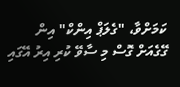ކަމަށްވާ، "ގެލަޕް އިންކް" އިން ގޭގެއަށް ގޮސް މި ސާވޭ ކުރި އިރު އޭގައި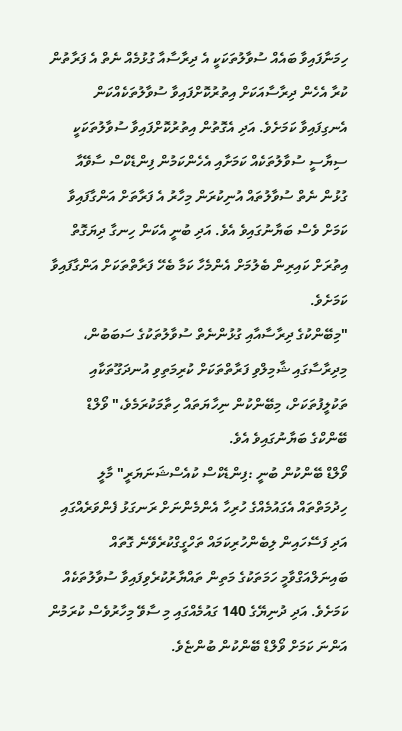ހިމަނާފައިވާ ބައެއް ސުވާލުތަކަކީ އެ ދިރާސާއާ ގުޅުމެއް ނެތް އެ ފަރާތުން ކުރާ އެހެން ދިރާސާއަކަށް އިތުރުކޮށްފައިވާ ސުވާލުތަކެއްކަން އެނގިފައިވާ ކަމަށެވެ. އަދި އެގޮތުން އިތުރުކޮށްފައިވާ ސުވާލުތަކަކީ ސިޔާސީ ސުވާލުތަކެއް ކަމަށާއި އެހެންކަމުން ފިންޑެކްސް ސާވޭއާ ގުޅުން ނެތް ސުވާލުތައް އުނިކުރަން މިހާރު އެ ފަރާތަށް އަންގާފައިވާ ކަމަށް ވެސް ބަޔާނުގައިވެ އެވެ. އަދި ބުނީ އެކަން ހިނގާ ދިޔަގޮތް އިތުރަށް ކައިރިން ބެލުމަށް އެންމެހާ ކަމާ ބެހޭ ފަރާތްތަކަށް އަންގާފައިވާ ކަމަށެވެ.
"މިބޭންކުގެ ދިރާސާއާއި ގުޅުންނެތް ސުވާލުތަކުގެ ސަބަބުން، މިދިރާސާގައި ޝާމިލްވި ފަރާތްތަކަށް ކުރިމަތިވި އުނދަގޫތަކާއި ތަކުލީފުތަކަށް، މިބޭންކުން ނިހާޔަތައް ހިތާމަކުރަމެވެ،" ވޯލްޑް ބޭންކްގެ ބަޔާނުގައިވެ އެވެ.
ވޯލްޑް ބޭންކުން ބުނީ :ފިންޑެކްސް ކުއެސްޝަނަޔަރީ" މާލީ ހިދުމަތްތައް އެގައުމެއްގެ ހުރިހާ އެންމެންނަށް ރަނގަޅު ފެންވަރެއްގައި އަދި ފަސޭހައިން ލިބެންހުރިކަމައް ތަހްގީގްކުރެވޭނެ ގޮތައް ބައިނަލްއަގްވާމީ ހަމަތަކުގެ މަތިން ތައްޔާރުކުރެވިފައިވާ ސުވާލުތަކެއް ކަމަށެވެ. އަދި ދުނިޔޭގެ 140 ގައުމެއްގައި މި ސާވޭ މިހާރުވެސް ކުރަމުން އަންނަ ކަމަށް ވޯލްޑް ބޭންކުން ބުންޏެވެ.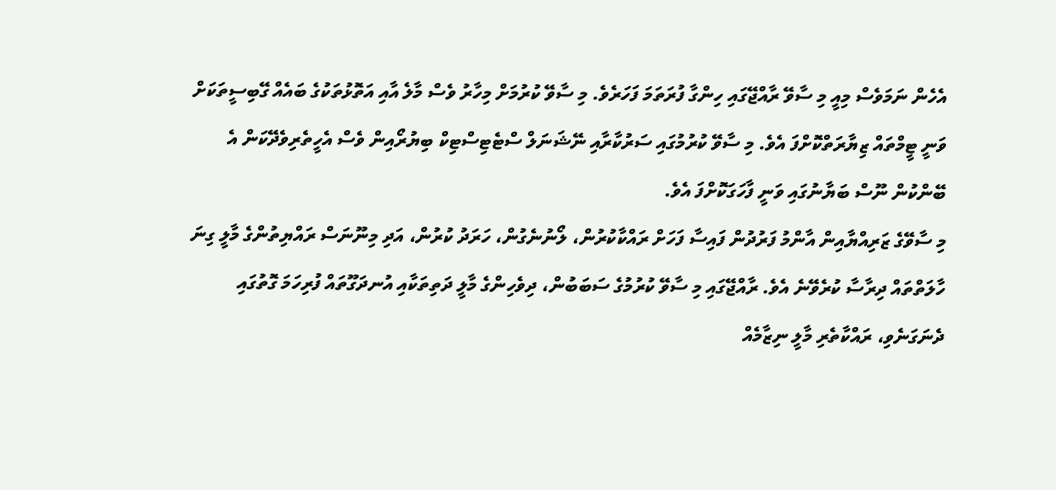އެހެން ނަމަވެސް މިއީ މި ސާވޭ ރާއްޖޭގައި ހިންގާ ފުރަތަމަ ފަހަރެވެ. މި ސާވޭ ކުރުމަށް މިހާރު ވެސް މާލެ އާއި އަތޮޅުތަކުގެ ބައެއް ގޭބިސީތަކަށް ވަނީ ޓީމްތައް ޒިޔާރަތްކޮށްފަ އެވެ. މި ސާވޭ ކުރުމުގައި ސަރުކާރާއި ނޭޝަނަލް ސްޓެޓިސްޓިކް ބިޔުރޯއިން ވެސް އެހީތެރިވެދޭކަން އެ ބޭންކުން ނޫސް ބަޔާނުގައި ވަނީ ފާހަގަކޮށްފަ އެވެ.
މި ސާވޭގެ ޒަރިއްޔާއިން އާންމު ފަރުދުން ފައިސާ ފަހަށް ރައްކާކުރުން، ލޯނުނެގުން، ހަރަދު ކުރުން، އަދި މިނޫނަސް ރައްޔިތުންގެ މާލީ ގިނަ ހާލަތްތައް ދިރާސާ ކުރެވޭނެ އެވެ. ރާއްޖޭގައި މި ސާވޭ ކުރުމުގެ ސަބަބުން، ދިވެހިންގެ މާލީ ދަތިތަކާއި އުނދަގޫތައް ފުރިހަމަ ގޮތުގައި ދެނަގަނެވި، ރައްކާތެރި މާލީ ނިޒާމެއް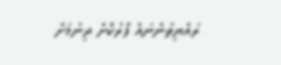ރައްޔިތުންނައް ފޯރުކޮށް ދިނުމަށް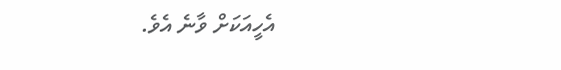އެހީއަކަށް ވާނެ އެވެ.